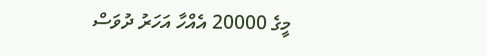މީގެ 20000 އެއްހާ އަހަރު ދުވަސް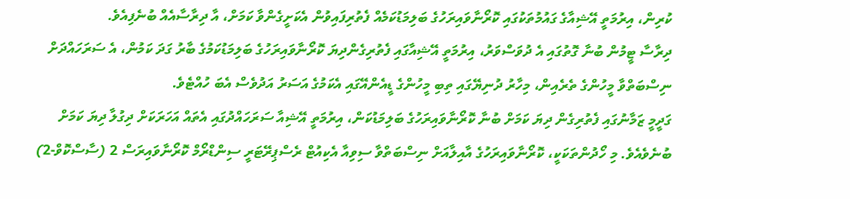ކުރިން، އިރުމަތީ އޭޝިއާގެ ގައުމުތަކުގައި ކޮރޯނާވައިރަހުގެ ބަލިމަޑުކަމެއް ފެތުރިފައިވުން އެކަށީގެންވާ ކަމަށް، އާ ދިރާސާއެއް ބުނެފިއެވެ.
ދިރާސާ ޓީމުން ބުނާ ގޮތުގައި އެ ދުވަސްވަރު، އިރުމަތީ އޭޝިއާގައި ފެތުރިގެންދިޔަ ކޮރޯނާވައިރަހުގެ ބަލިމަޑުކަމުގެ ބާރު ގަދަ ކަމުން، އެ ސަރަހައްދަށް ނިސްބަތްވާ މީހުންގެ ތެރެއިން، މިހާރު ދުނިޔޭގައި ތިބި މީހުންގެ ޑީއެންއޭގައި އެކަމުގެ އަސަރު އަދުވެސް އެބަ ހުއްޓެވެ.
ގަދީމީ ޒަމާނުގައި ފެތުރިގެން ދިޔަ ކަމަށް ބުނާ ކޮރޯނާވައިރަހުގެ ބަލިމަޑުކަން، އިރުމަތީ އޭޝިއާ ސަރަހައްދުގައި އެތައް އަހަރަކަށް ދިގުލާ ދިޔަ ކަމަށް ބުނެވެއެވެ. މި ހޯދުންތަކަކީ، ކޮރޯނާވައިރަހުގެ އާއިލާއަށް ނިސްބަތްވާ ސިވިއާ އެކިއުޓް ރެސްޕިރޭޓަރީ ސިންޑްރޯމް ކޮރޯނާވައިރަސް 2 (ސާސްކޮވް-2)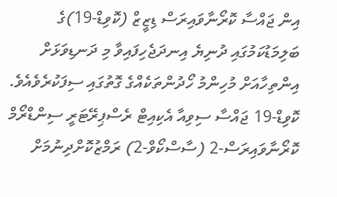އިން ޖައްސާ ކޮރޯނާވައިރަސް ޑިޒީޒް (ކޮވިޑް-19)ގެ ބަލިމަޑުކަމުގައި ދުނިޔެ އިނދަޖެހިފައިވާ މި ދަނޑިވަޅަށް އިންތިހާއަށް މުހިންމު ހޯދުންތަކެއްގެ ގޮތުގައި ސިފަކުރެވެއެވެ.
ކޮވިޑް-19 ޖައްސާ ސިވިއާ އެކިއިޓް ރެސްޕިރޭޓަރީ ސިންޑްރޯމް ކޮރޯނާވައިރަސް-2 (ސާސްކޯވް-2) ރަމްޒުކޮށްދިނުމަށް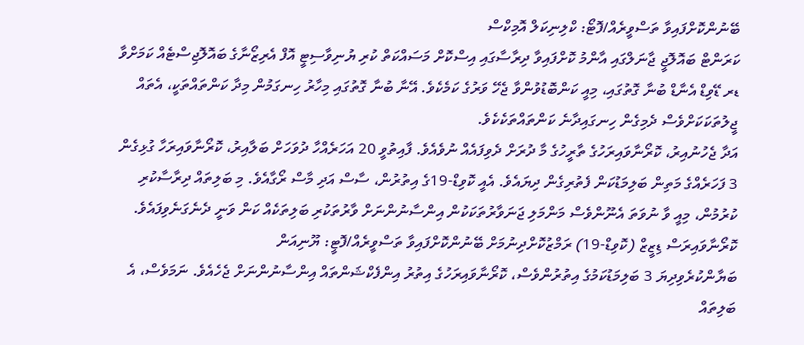ބޭނުންކޮށްފައިވާ ތަސްވީރެއް/ފޮޓޯ: ކްލިނިކަލް އޮމިކްސް
ކަރަންޓް ބައޮލޮޖީ ޖާނަލްގައި އާންމު ކޮށްފައިވާ ދިރާސާގައި އިސްކޮށް މަސައްކަތް ކުރި ޔުނިވާސިޓީ އޮފް އެރިޒޯނާގެ ބައޮލޮޖިސްޓެއް ކަމަށްވާ ޑރ ޑޭވިޑް އެނާޑް ބުނާ ގޮތުގައި، މިއީ ކަންބޮޑުވުންވާ ޖެހޭ ވަރުގެ ކަމެކެވެ. އޭނާ ބުނާ ގޮތުގައި މިހާރު ހިނގަމުން މިދާ ކަންތައްތަކީ، އެތައް ޖީލުތަކަކަށްވެސް ދެމިގެން ހިނގައިދާނެ ކަންތައްތަކެކެވެ.
އަދާ ޖެހުނުއިރު، ކޮރޯނާވައިރަހުގެ ތާރީހުގެ މާ ދުރަށް ދެވިފައެއް ނުވެއެވެ. ފާއިތުވީ 20 އަހަރެއްހާ ދުވަހަށް ބަލާއިރު، ކޮރޯނާވައިރަހާ ގުޅިގެން 3 ފަހަރެއްގެ މަތިން ބަލިމަޑުކަން ފެތުރިގެން ދިޔައެވެ. އެއީ ކޮވިޑް-19ގެ އިތުރުން، ސާސް އަދި މާސް ރޯގާއެވެ. މި ބަލިތައް ދިރާސާކުރި ކުރުމުން، މިއީ ވާ ނުވަތަ އެނޫންވެސް މަންމަލި ޖަނަވާރުތަކަކުން އިންސާނުންނަށް ވާރުތަކުރި ބަލިތަކެއް ކަން ވަނީ ދެނެގަނެވިފައެވެ.
ކޮރޯނާވައިރަސް ޑިޒީޒް (ކޮވިޑް-19) ރަމްޒުކޮށްދިނުމަށް ބޭނުންކޮށްފައިވާ ތަސްވީރެއް/ފޮޓީ: ޔޫނިއަން
ބަޔާންކުރެވިދިޔަ 3 ބަލިމަޑުކަމުގެ އިތުރުންވެސް، ކޮރޯނާވައިރަހުގެ އިތުރު އިންފެކްޝަންތައް އިންސާނުންނަށް ޖެހެއެވެ. ނަމަވެސް، އެ ބަލިތައް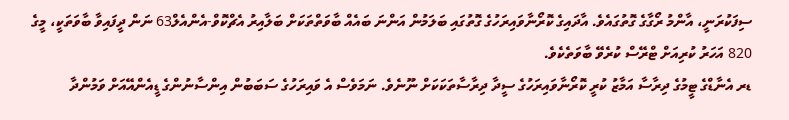ސިފަކުރަނީ، އާންމު ރޯގާގެ ގޮތުގައެވެ. އާދައިގެ ކޮރޯނާވައިރަހުގެ ގޮތުގައި ބަލަމުން އަންނަ ބައެއް ބާވަތްތަކަށް ބަލާއިރު އެޗްކޮވް-އެންއެލް63 ނަން ދީފައިވާ ބާވަތަކީ، މީގެ 820 އަހަރު ކުރިއަށް ޓްރޭސް ކުރެވޭ ބާވަތެކެވެ.
ޑރ އެނާޑްގެ ޓީމުގެ ދިރާސާ އަމާޒު ކުރީ ކޮރޯނާވައިރަހުގެ ސީދާ ދިރާސާތަކަކަށް ނޫނެވެ. ނަމަވެސް އެ ވައިރަހުގެ ސަބަބުން އިންސާނުންގެ ޑީއެންއޭއަށް ވަމުންދާ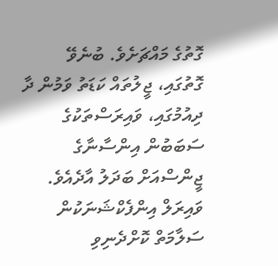ގޮތުގެ މައްޗަށެވެ. ބުނެވޭ ގޮތުގައި، ޖީލުތައް ކަޑަތު ވަމުން ދާ ދިއުމުގައި، ވައިރަސްތަކުގެ ސަބަބުން އިންސާނާގެ ޖީންސްއަށް ބަދަލު އާދެއެވެ. ވައިރަލް އިންފެކްޝަނަކުން ސަލާމަތް ކޮށްދެނިވި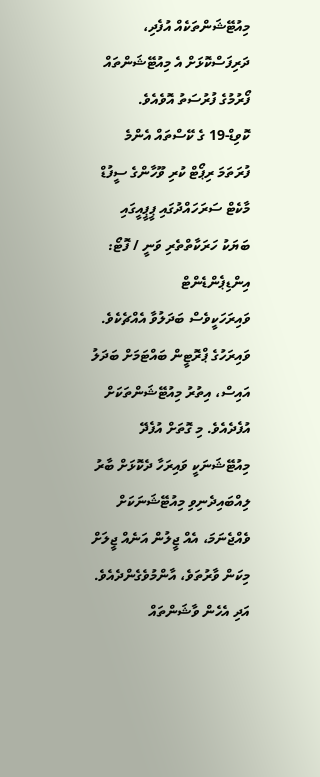މިއުޓޭޝަންތަކެއް އުފެދި، ދަރިފަސްކޮޅަށް އެ މިއުޓޭޝަންތައް ފޯރުމުގެ ފުރުސަތު އޮވެއެވެ.
ކޮވިޑް-19 ގެ ކޭސްތައް އެންމެ ފުރަތަމަ ރިޕޯޓް ކުރި ވޫހާންގެ ސީފުޑް މާކެޓް ސަރަހައްދުގައި ޕީޕީއީގައި ބަޔަކު ހަރަކާތްތެރި ވަނީ / ފޮޓޯ: އިންޑިޕެންޑެންޓް
ވައިރަހަކީވެސް ބަދަލުވާ އެއްޗެކެވެ. ވައިރަހުގެ ޕްރޮޓީން ބައްޓަމަށް ބަދަލު އައިސް، އިތުރު މިއުޓޭޝަންތަކަށް އުފެދެއެވެ. މި ގޮތަށް އުފެދޭ މިއުޓޭޝަނަކީ ވައިރަހާ ދެކޮޅަށް ބާރު ލިއްބައިދެނިވި މިއުޓޭޝަނަކަށް ވެއްޖެނަމަ، އެއް ޖީލުން އަނެއް ޖީލަށް މިކަން ވާރުތަވެ، އާންމުވެގެންދެއެވެ. އަދި އެހެން ވާޝަންތައް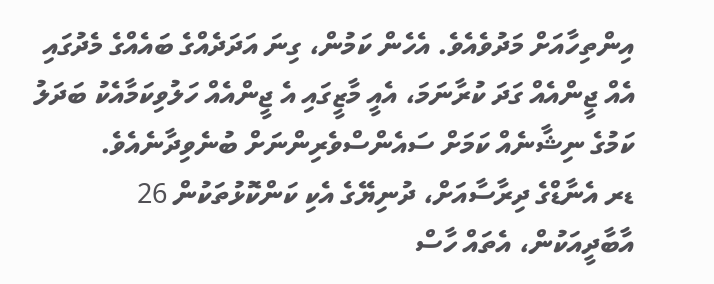އިންތިހާއަށް މަދުވެއެވެ. އެހެން ކަމުން، ގިނަ އަދަދެއްގެ ބައެއްގެ މެދުގައި އެއް ޖީންއެއް ގަދަ ކުރާނަމަ، އެއީ މާޒީގައި އެ ޖީންއެއް ހަލުވިކަމާއެކު ބަދަލު ކަމުގެ ނިޝާނެއް ކަމަށް ސައެންސްވެރިންނަށް ބުނެވިދާނެއެވެ.
ޑރ އެނާޑްގެ ދިރާސާއަށް، ދުނިޔޭގެ އެކި ކަންކޮޅުތަކުން 26 އާބާދީއަކުން، އެތައް ހާސް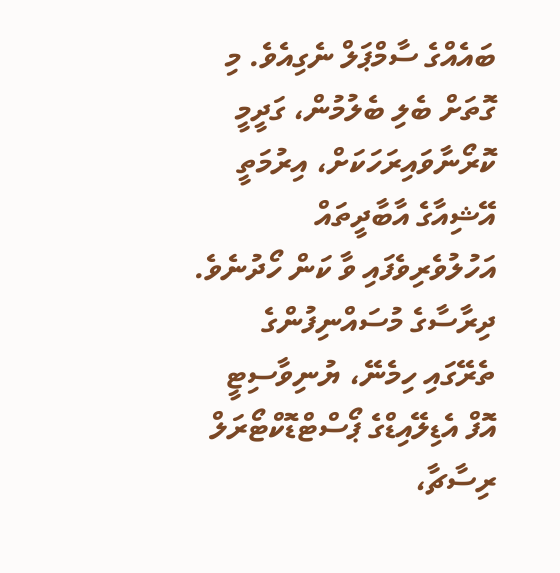ބައެއްގެ ސާމްޕަލް ނެގިއެވެ. މި ގޮތަށް ބެލި ބެލުމުން، ގަދީމީ ކޮރޯނާވައިރަހަކަށް، އިރުމަތީ އޭޝިއާގެ އާބާދީތައް އަހުލުވެރިވެފައި ވާ ކަން ހޯދުނެވެ. ދިރާސާގެ މުސައްނިފުންގެ ތެރޭގައި ހިމެނޭ، ޔުނިވާސިޓީ އޮފް އެޑިލޭއިޑްގެ ޕޯސްޓްޑޮކްޓޯރަލް ރިސާޗާ،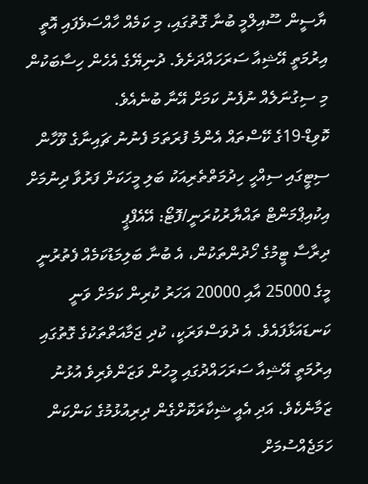ޔާސީން ސޫއިލްމީ ބުނާ ގޮތުގައި، މި ކަމެއް ހާއްސަވެފައި އޮތީ އިރުމަތީ އޭޝިއާ ސަރަހައްދަށެވެ. ދުނިޔޭގެ އެހެން ހިސާބަކުން މި ސިގުނަލެއް ނުފެނު ކަމަށް އޭނާ ބުނެއެވެ.
ކޮވިޑް-19ގެ ކޭސްތައް އެންމެ ފުރަތަމަ ފެނުނު ޗައިނާގެ ވޫހާން ސިޓީގައި ސިއްހީ ހިދުމަތްތެރިއަކު ބަލި މީހަކަށް ފަރުވާ ދިނުމަށް އިކުއިޕްމަންޓް ތައްޔާރުކުރަނީ/ފޮޓޯ: އޭއެފްޕީ
ދިރާސާ ޓީމުގެ ހޯދުންތަކުން، އެ ބުނާ ބަލިމަޑުކަމެއް ފެތުރުނީ މީގެ 25000 އާއި 20000 އަހަރު ކުރިން ކަމަށް ވަނީ ކަނޑައަޅާފައެވެ. އެ ދުވަސްވަރަކީ، ކުދި ޖަމާއަތްތަކުގެ ގޮތުގައި އިރުމަތީ އޭޝިއާ ސަރަހައްދުގައި މީހުން ވަޒަންވެރިވެ އުޅުނު ޒަމާނެކެވެ. އަދި އެއީ ޝިކާރަކޮށްގެން ދިރިއުޅުމުގެ ކަންކަން ހަމަޖެއްސުމަށް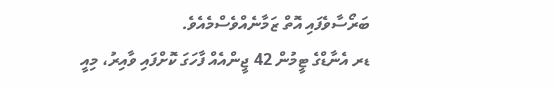ބަރޯސާވެފައި އޮތް ޒަމާނެއްވެސްމެއެވެ.
ޑރ އެނާޑްގެ ޓީމުން 42 ޖީންއެއް ފާހަގަ ކޮށްފައި ވާއިރު، މިއީ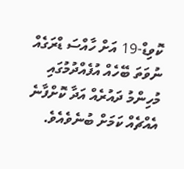ކޮވިޑް-19 އަށް ހާއްސަ ޑްރަގެއް ނުވަތަ ބޭހެއް އުފެއްދުމުގައި މުހިންމު ދައުރެއް އަދާ ކޮށްފާނެ އެއްޗެއް ކަމަށް ބުނެވެއެވެ.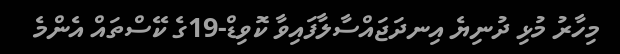މިހާރު މުޅި ދުނިޔެ އިނދަޖައްސާލާފައިވާ ކޮވިޑް-19ގެ ކޭސްތައް އެންމެ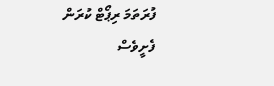ފުރަތަމަ ރިޕޯޓް ކުރަން ފެށީވެސް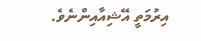އިރުމަތީ އޭޝިއާއިންނެވެ.